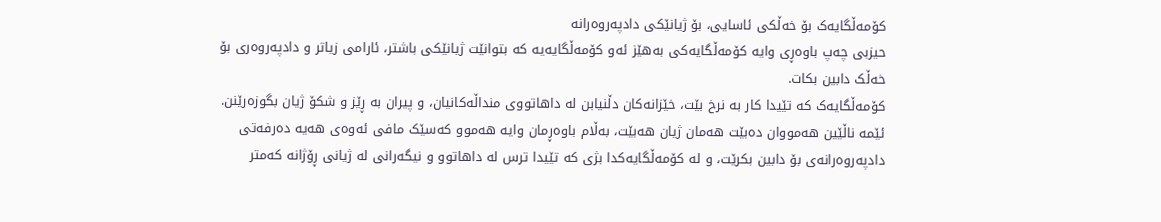کۆمەڵگایەک بۆ خەڵکی ئاسایی، بۆ ژیانێکی دادپەروەرانە
حیزبی چەپ باوەڕی وایە کۆمەڵگایەکی بەهێز ئەو کۆمەڵگایەیە کە بتوانێت ژیانێکی باشتر، ئارامی زیاتر و دادپەروەری بۆ خەڵک دابین بکات.
کۆمەڵگایەک کە تێیدا کار بە نرخ بێت، خێزانەکان دڵنیابن لە داهاتووی منداڵەکانیان، و پیران بە ڕێز و شکۆ ژیان بگوزەرێنن.
ئێمە ناڵێین هەمووان دەبێت هەمان ژیان هەبێت، بەڵام باوەڕمان وایە هەموو کەسێک مافی ئەوەی هەیە دەرفەتی دادپەروەرانەی بۆ دابین بکرێت، و لە کۆمەڵگایەکدا بژی کە تێیدا ترس لە داهاتوو و نیگەرانی لە ژیانی ڕۆژانە کەمتر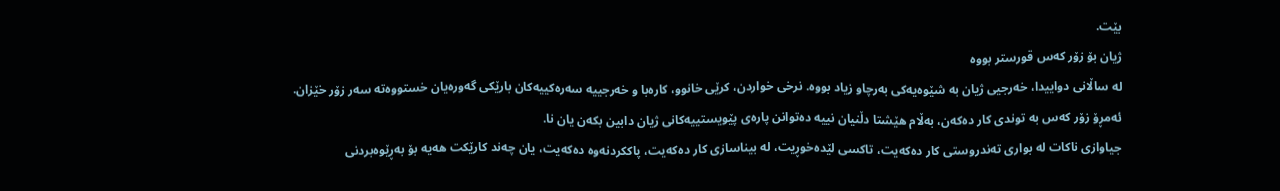بێت.
ژیان بۆ زۆر کەس قورستر بووە
لە ساڵانی دواییدا، خەرجیی ژیان بە شێوەیەکی بەرچاو زیاد بووە. نرخی خواردن، کرێی خانوو، کارەبا و خەرجییە سەرەکییەکان بارێکی گەورەیان خستووەتە سەر زۆر خێزان.
ئەمڕۆ زۆر کەس بە توندی کار دەکەن، بەڵام هێشتا دڵنیان نییە دەتوانن پارەی پێویستییەکانی ژیان دابین بکەن یان نا.
جیاوازی ناکات لە بواری تەندروستی کار دەکەیت، تاکسی لێدەخوڕیت، لە بیناسازی کار دەکەیت، پاککردنەوە دەکەیت، یان چەند کارێکت هەیە بۆ بەڕێوەبردنی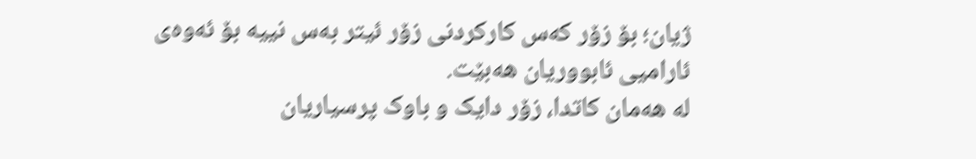ژیان؛ بۆ زۆر کەس کارکردنی زۆر ئیتر بەس نییە بۆ ئەوەی ئارامیی ئابووریان هەبێت.
لە هەمان کاتدا، زۆر دایک و باوک پرسیاریان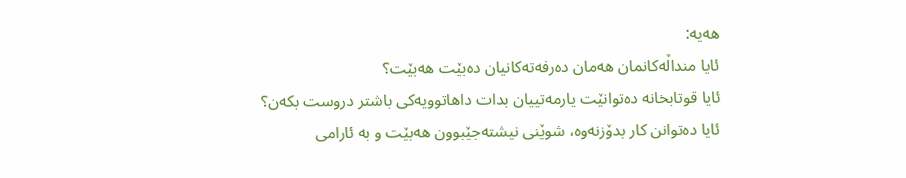هەیە:
ئایا منداڵەکانمان هەمان دەرفەتەکانیان دەبێت هەبێت؟
ئایا قوتابخانە دەتوانێت یارمەتییان بدات داهاتوویەکی باشتر دروست بکەن؟
ئایا دەتوانن کار بدۆزنەوە، شوێنی نیشتەجێبوون هەبێت و بە ئارامی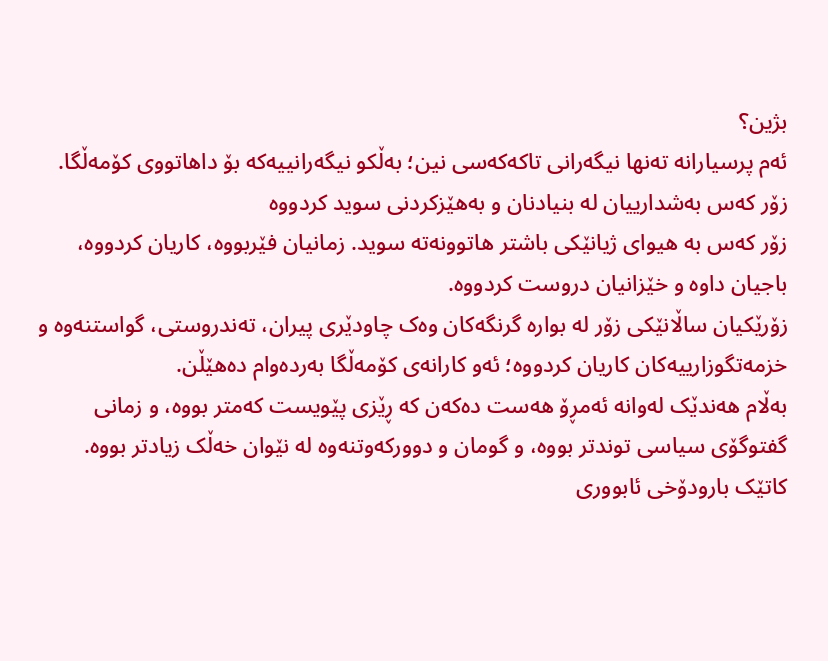بژین؟
ئەم پرسیارانە تەنها نیگەرانی تاکەکەسی نین؛ بەڵکو نیگەرانییەکە بۆ داهاتووی کۆمەڵگا.
زۆر کەس بەشدارییان لە بنیادنان و بەهێزکردنی سوید کردووە
زۆر کەس بە هیوای ژیانێکی باشتر هاتوونەتە سوید. زمانیان فێربووە، کاریان کردووە، باجیان داوە و خێزانیان دروست کردووە.
زۆرێکیان ساڵانێکی زۆر لە بوارە گرنگەکان وەک چاودێری پیران، تەندروستی، گواستنەوە و خزمەتگوزارییەکان کاریان کردووە؛ ئەو کارانەی کۆمەڵگا بەردەوام دەهێڵن.
بەڵام هەندێک لەوانە ئەمڕۆ هەست دەکەن کە ڕێزی پێویست کەمتر بووە، و زمانی گفتوگۆی سیاسی توندتر بووە، و گومان و دوورکەوتنەوە لە نێوان خەڵک زیادتر بووە.
کاتێک بارودۆخی ئابووری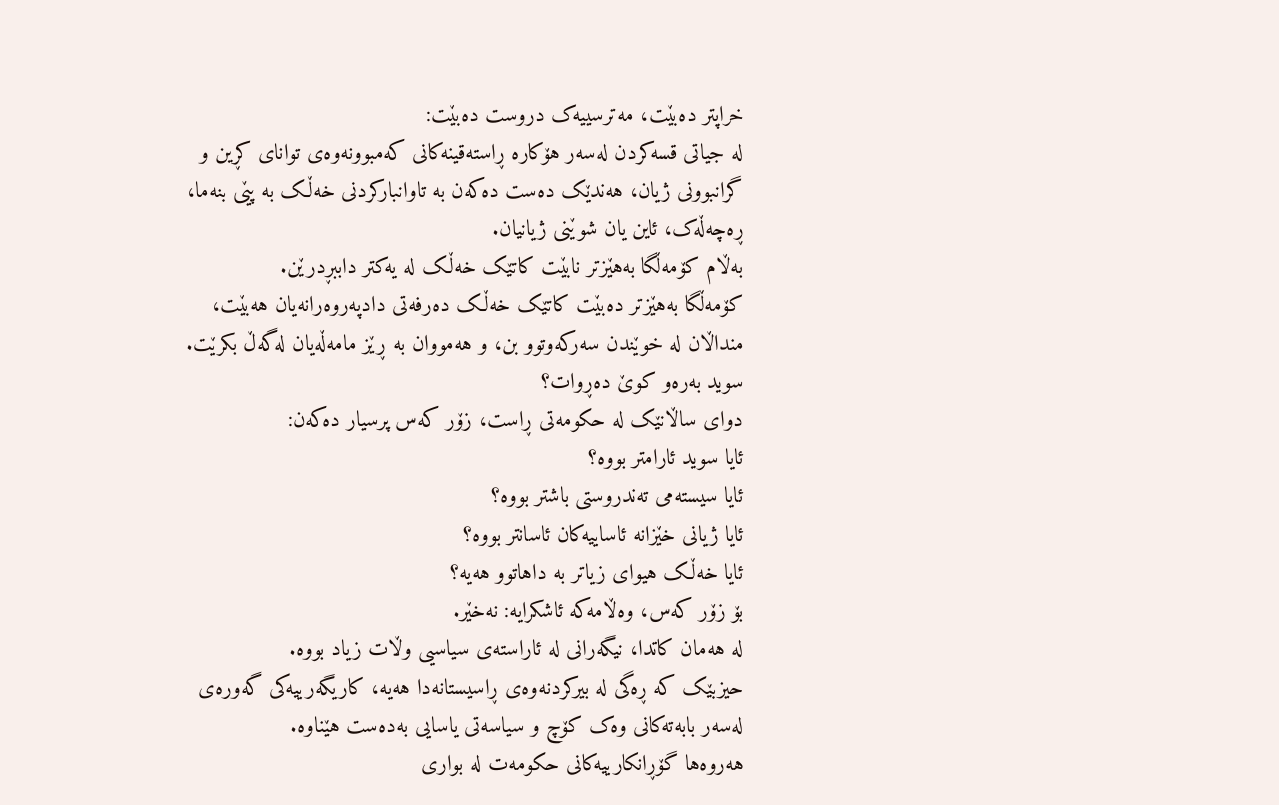خراپتر دەبێت، مەترسییەک دروست دەبێت:
لە جیاتی قسەکردن لەسەر هۆکارە ڕاستەقینەکانی کەمبوونەوەی توانای کڕین و گرانبوونی ژیان، هەندێک دەست دەکەن بە تاوانبارکردنی خەڵک بە پێی بنەما، ڕەچەڵەک، ئاین یان شوێنی ژیانیان.
بەڵام کۆمەڵگا بەهێزتر نابێت کاتێک خەڵک لە یەکتر داببڕدرێن.
کۆمەڵگا بەهێزتر دەبێت کاتێک خەڵک دەرفەتی دادپەروەرانەیان هەبێت، منداڵان لە خوێندن سەرکەوتوو بن، و هەمووان بە ڕێز مامەڵەیان لەگەڵ بکرێت.
سوید بەرەو کوێ دەڕوات؟
دوای ساڵانێک لە حکومەتی ڕاست، زۆر کەس پرسیار دەکەن:
ئایا سوید ئارامتر بووە؟
ئایا سیستەمی تەندروستی باشتر بووە؟
ئایا ژیانی خێزانە ئاساییەکان ئاسانتر بووە؟
ئایا خەڵک هیوای زیاتر بە داهاتوو هەیە؟
بۆ زۆر کەس، وەڵامەکە ئاشکرایە: نەخێر.
لە هەمان کاتدا، نیگەرانی لە ئاراستەی سیاسیی وڵات زیاد بووە.
حیزبێک کە ڕەگی لە بیرکردنەوەی ڕاسیستانەدا هەیە، کاریگەرییەکی گەورەی لەسەر بابەتەکانی وەک کۆچ و سیاسەتی یاسایی بەدەست هێناوە.
هەروەها گۆڕانکارییەکانی حکومەت لە بواری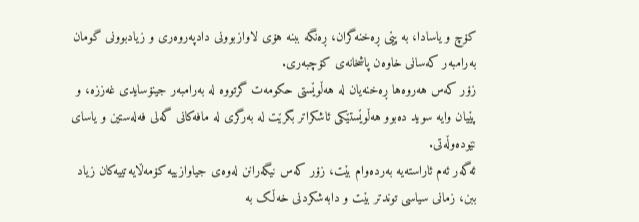کۆچ و یاسادا، بە پێی ڕەخنەگران، ڕەنگە ببنە هۆی لاوازبوونی دادپەروەری و زیادبوونی گومان بەرامبەر کەسانی خاوەن پاشخانەی کۆچبەری.
زۆر کەس هەروەها ڕەخنەیان لە هەڵوێستی حکومەت گرتووە لە بەرامبەر جینۆسایدی غەززە، و پێیان وایە سوید دەبوو هەڵوێستێکی ئاشکراتر بگرێت لە بەرگری لە مافەکانی گەلی فەلەستین و یاسای نێودەوڵەتی.
ئەگەر ئەم ئاراستەیە بەردەوام بێت، زۆر کەس نیگەرانن لەوەی جیاوازییە کۆمەڵایەتییەکان زیاد ببن، زمانی سیاسی توندتر بێت و دابەشکردنی خەڵک بە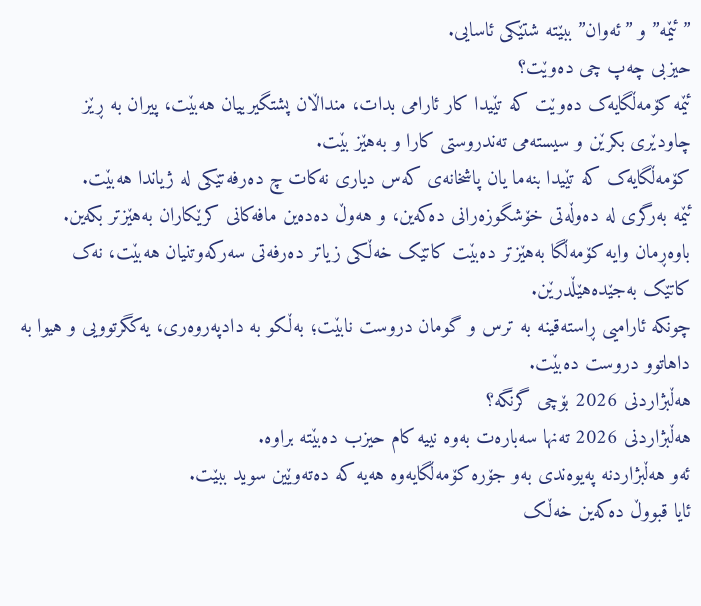”ئێمە” و ”ئەوان” ببێتە شتێکی ئاسایی.
حیزبی چەپ چی دەوێت؟
ئێمە کۆمەڵگایەک دەوێت کە تێیدا کار ئارامی بدات، منداڵان پشتگیرییان هەبێت، پیران بە ڕێز چاودێری بکرێن و سیستەمی تەندروستی کارا و بەهێز بێت.
کۆمەڵگایەک کە تێیدا بنەما یان پاشخانەی کەس دیاری نەکات چ دەرفەتێکی لە ژیاندا هەبێت.
ئێمە بەرگری لە دەوڵەتی خۆشگوزەرانی دەکەین، و هەوڵ دەدەین مافەکانی کرێکاران بەهێزتر بکەین.
باوەڕمان وایە کۆمەڵگا بەهێزتر دەبێت کاتێک خەڵکی زیاتر دەرفەتی سەرکەوتنیان هەبێت، نەک کاتێک بەجێدەهێڵدرێن.
چونکە ئارامیی ڕاستەقینە بە ترس و گومان دروست نابێت؛ بەڵکو بە دادپەروەری، یەکگرتوویی و هیوا بە داهاتوو دروست دەبێت.
هەڵبژاردنی 2026 بۆچی گرنگە؟
هەڵبژاردنی 2026 تەنها سەبارەت بەوە نییە کام حیزب دەبێتە براوە.
ئەو هەڵبژاردنە پەیوەندی بەو جۆرە کۆمەڵگایەوە هەیە کە دەتەوێین سوید ببێت.
ئایا قبووڵ دەکەین خەڵک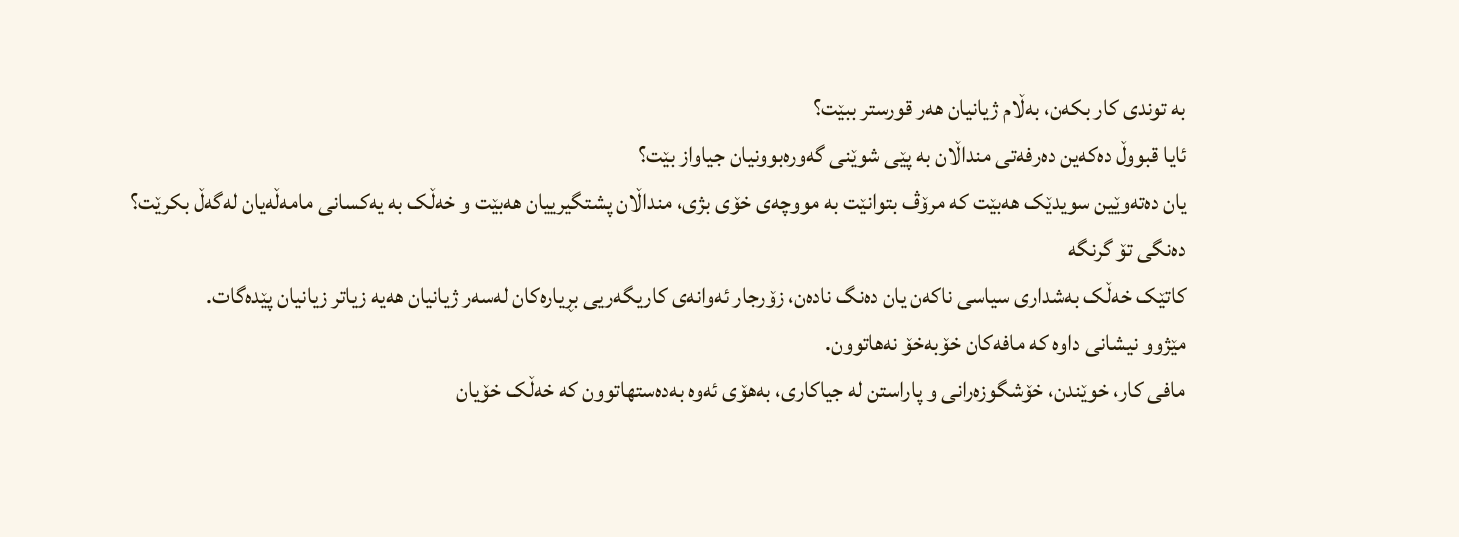بە توندی کار بکەن، بەڵام ژیانیان هەر قورستر ببێت؟
ئایا قبووڵ دەکەین دەرفەتی منداڵان بە پێی شوێنی گەورەبوونیان جیاواز بێت؟
یان دەتەوێین سویدێک هەبێت کە مرۆڤ بتوانێت بە مووچەی خۆی بژی، منداڵان پشتگیرییان هەبێت و خەڵک بە یەکسانی مامەڵەیان لەگەڵ بکرێت؟
دەنگی تۆ گرنگە
کاتێک خەڵک بەشداری سیاسی ناکەن یان دەنگ نادەن، زۆرجار ئەوانەی کاریگەریی بڕیارەکان لەسەر ژیانیان هەیە زیاتر زیانیان پێدەگات.
مێژوو نیشانی داوە کە مافەکان خۆبەخۆ نەهاتوون.
مافی کار، خوێندن، خۆشگوزەرانی و پاراستن لە جیاکاری، بەهۆی ئەوە بەدەستهاتوون کە خەڵک خۆیان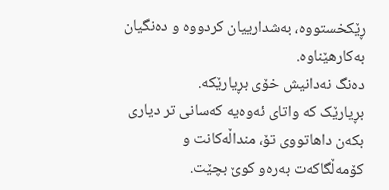ڕێکخستووە، بەشدارییان کردووە و دەنگیان بەکارهێناوە.
دەنگ نەدانیش خۆی بڕیارێکە.
بڕیارێک کە واتای ئەوەیە کەسانی تر دیاری بکەن داهاتووی تۆ، منداڵەکانت و کۆمەڵگاکەت بەرەو کوێ بچێت.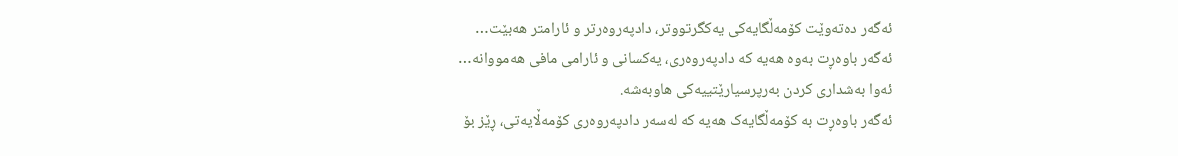ئەگەر دەتەوێت کۆمەڵگایەکی یەکگرتووتر، دادپەروەرتر و ئارامتر هەبێت…
ئەگەر باوەڕت بەوە هەیە کە دادپەروەری، یەکسانی و ئارامی مافی هەمووانە…
ئەوا بەشداری کردن بەرپرسیارێتییەکی هاوبەشە.
ئەگەر باوەڕت بە کۆمەڵگایەک هەیە کە لەسەر دادپەروەری کۆمەڵایەتی، ڕێز بۆ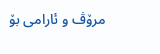مرۆڤ و ئارامی بۆ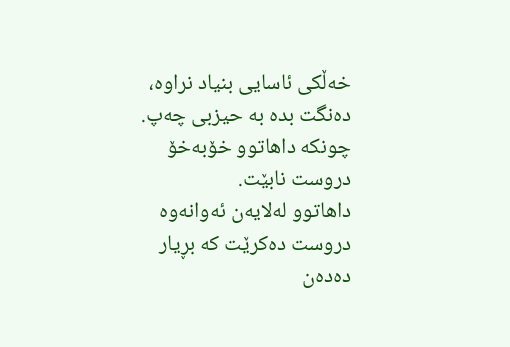خەڵکی ئاسایی بنیاد نراوە، دەنگت بدە بە حیزبی چەپ.
چونکە داهاتوو خۆبەخۆ دروست نابێت.
داهاتوو لەلایەن ئەوانەوە دروست دەکرێت کە بڕیار دەدەن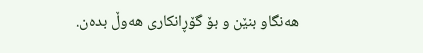هەنگاو بنێن و بۆ گۆڕانکاری هەوڵ بدەن.